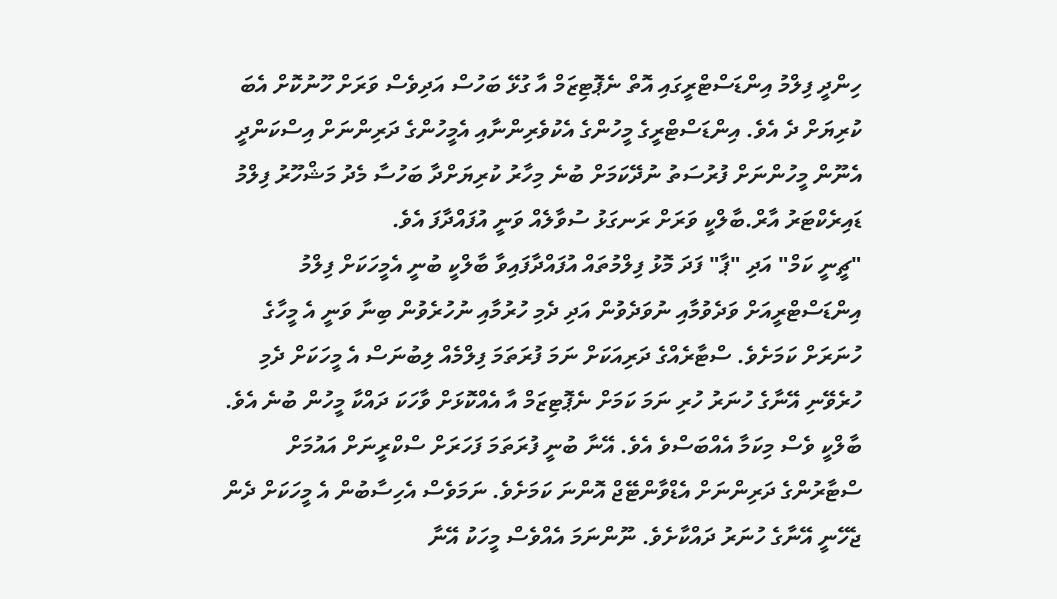ހިންދީ ފިލްމު އިންޑަސްޓްރީގައި އޮތް ނެޕޮޓިޒަމް އާ ގުޅޭ ބަހުސް އަދިވެސް ވަރަށް ހޫނުކޮށް އެބަ ކުރިޔަށް ދެ އެވެ. އިންޑަސްޓްރީގެ މީހުންގެ އެކުވެރިންނާއި އެމީހުންގެ ދަރިންނަށް އިސްކަންދީ އެނޫން މީހުންނަށް ފުރުސަތު ނުދޭކަމަށް ބުނެ މިހާރު ކުރިޔަށްދާ ބަހުސާ މެދު މަޝްހޫރު ފިލްމު ޑައިރެކްޓަރު އާރް.ބާލްކީ ވަރަށް ރަނގަޅު ސުވާލެއް ވަނީ އުފައްދާފަ އެވެ.
"ޗީނީ ކަމް" އަދި "ޕާ" ފަދަ މޮޅު ފިލްމުތައް އުފައްދާފައިވާ ބާލްކީ ބުނީ އެމީހަކަށް ފިލްމު އިންޑަސްޓްރީއަށް ވަދެވުމާއި ނުވަދެވުން އަދި ދެމި ހުރުމާއި ނުހުރެވުން ބިނާ ވަނީ އެ މީހާގެ ހުނަރަށް ކަމަށެވެ. ސްޓާރެއްގެ ދަރިއަކަށް ނަމަ ފުރަތަމަ ފިލްމެއް ލިބުނަސް އެ މީހަކަށް ދެމި ހުރެވޭނި އޭނާގެ ހުނަރު ހުރި ނަމަ ކަމަށް ނެޕޮޓިޒަމް އާ އެއްކޮޅަށް ވާހަކަ ދައްކާ މީހުން ބުނެ އެވެ.
ބާލްކީ ވެސް މިކަމާ އެއްބަސްވެ އެވެ. އޭނާ ބުނީ ފުރަތަމަ ފަހަރަށް ސްކްރީނަށް އައުމަށް ސްޓާރުންގެ ދަރިންނަށް އެޑްވާންޓޭޖް އޮންނަ ކަމަށެވެ. ނަމަވެސް އެހިސާބުން އެ މީހަކަށް ދެން ޖެހޭނީ އޭނާގެ ހުނަރު ދައްކާށެވެ. ނޫންނަމަ އެއްވެސް މީހަކު އޭނާ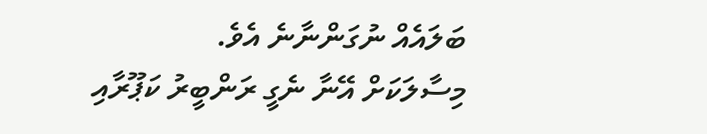ބަލައެއް ނުގަންނާނެ އެވެ.
މިސާލަކަށް އޭނާ ނެގީ ރަންބީރު ކަޕޫރާއި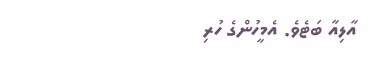އާލިއާ ބަޓެވެ. އެމީހުންގެ ހުރި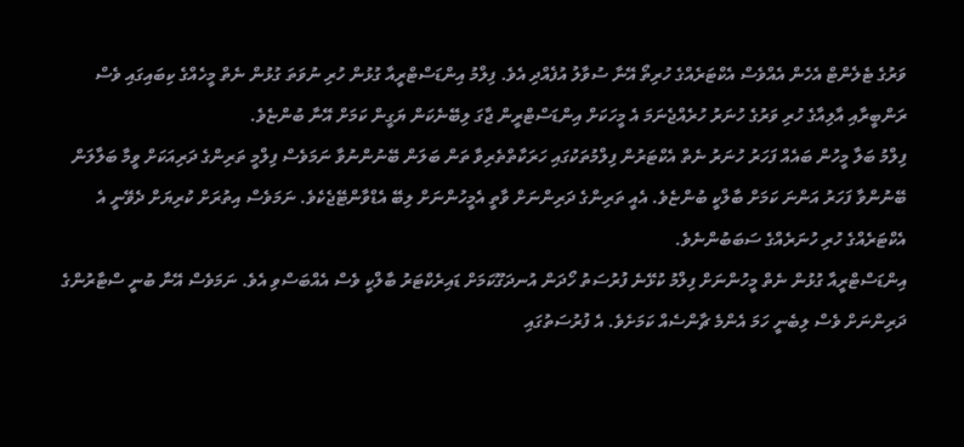ވަރުގެ ޓެލެންޓް އެހެން އެއްވެސް އެކްޓަރެއްގެ ހުރިތޯ އޭނާ ސުވާލު އުފެއްދި އެވެ. ފިލްމު އިންޑަސްޓްރީއާ ގުޅުން ހުރި ނުވަތަ ގުޅުން ނެތް މީހެއްގެ ކިބައިގައި ވެސް ރަންބީރާއި އާލިއާގެ ހުރި ވަރުގެ ހުނަރު ހުރެއްޖެނަމަ އެ މީހަކަށް އިންޑަސްޓްރީން ޖާގަ ލިބޭނެކަން ޔަގީން ކަމަށް އޭނާ ބުންޏެވެ.
ފިލްމު ބަލާ މީހުން ބައެއް ފަހަރު ހުނަރު ނެތް އެކްޓަރުން ފިލްމުތަކުގައި ހަރަކާތްތެރިވާ ތަން ބަލަން ބޭނުންނުވާ ނަމަވެސް ފިލްމީ ތަރިންގެ ދަރިއަކަށް ވީމާ ބަލާލަން ބޭނުންވާ ފަހަރު އަންނަ ކަމަށް ބާލްކީ ބުންޏެވެ. އެއީ ތަރިންގެ ދަރިންނަށް ވާތީ އެމީހުންނަށް ލިބޭ އެޑްވާންޓޭޖެކެވެ. ނަމަވެސް އިތުރަށް ކުރިޔަށް ދެވޭނީ އެ އެކްޓަރެއްގެ ހުރި ހުނަރެއްގެ ސަބަބުންނެވެ.
އިންޑަސްޓްރީއާ ގުޅުން ނެތް މީހުންނަށް ފިލްމު ކުޅޭނެ ފުރުސަތު ހޯދަން އުނދަގޫކަމަށް ޑައިރެކްޓަރު ބާލްކީ ވެސް އެއްބަސްވި އެވެ. ނަމަވެސް އޭނާ ބުނީ ސްޓާރުންގެ ދަރިންނަށް ވެސް ލިބެނީ ހަމަ އެންމެ ޗާންސެއް ކަމަށެވެ. އެ ފުރުސަތުގައި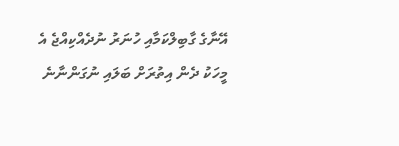އޭނާގެ ގާބިލްކަމާއި ހުނަރު ނުދެއްކިއްޖެ އެ މީހަކު ދެން އިތުރަށް ބަލައި ނުގަންނާނެ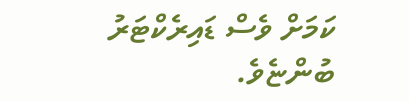ކަމަށް ވެސް ޑައިރެކްޓަރު ބުންޏެވެ.